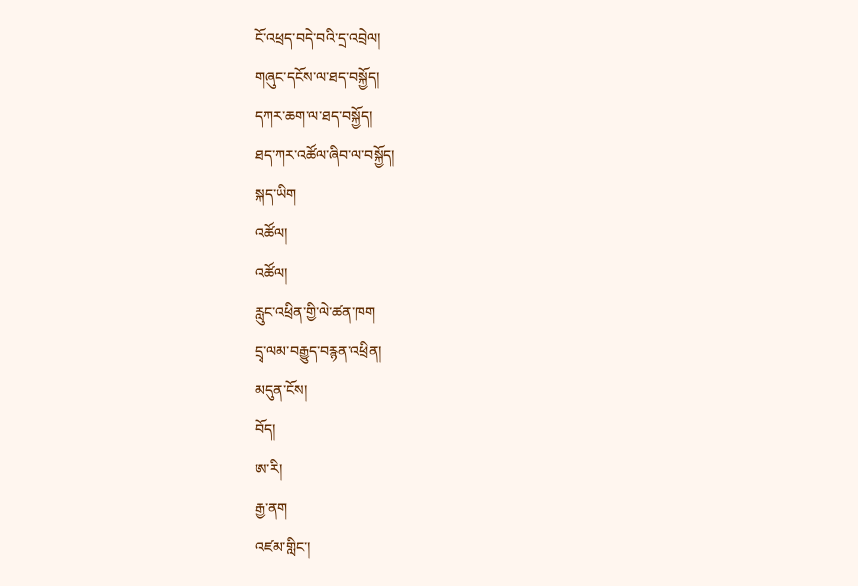ངོ་འཕྲད་བདེ་བའི་དྲ་འབྲེལ།
གཞུང་དངོས་ལ་ཐད་བསྐྱོད།
དཀར་ཆག་ལ་ཐད་བསྐྱོད།
ཐད་ཀར་འཚོལ་ཞིབ་ལ་བསྐྱོད།
སྐད་ཡིག
འཚོལ།
འཚོལ།
རླུང་འཕྲིན་གྱི་ལེ་ཚན་ཁག
དྲྭ་ལམ་བརྒྱུད་བརྙན་འཕྲིན།
མདུན་ངོས།
བོད།
ཨ་རི།
རྒྱ་ནག
འཛམ་གླིང་།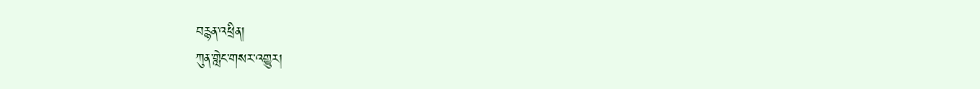བརྙན་འཕྲིན།
ཀུན་གླེང་གསར་འགྱུར།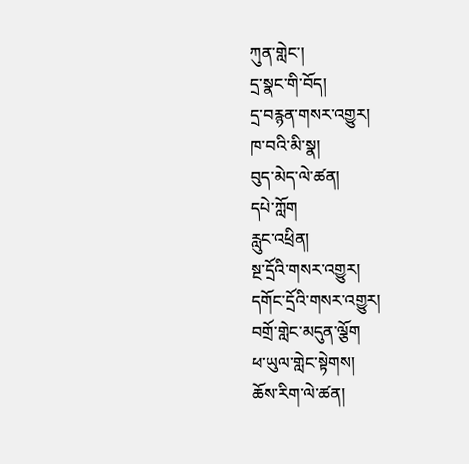ཀུན་གླེང་།
དྲ་སྣང་གི་བོད།
དྲ་བརྙན་གསར་འགྱུར།
ཁ་བའི་མི་སྣ།
བུད་མེད་ལེ་ཚན།
དཔེ་ཀློག
རླུང་འཕྲིན།
སྔ་དྲོའི་གསར་འགྱུར།
དགོང་དྲོའི་གསར་འགྱུར།
བགྲོ་གླེང་མདུན་ལྕོག
ཕ་ཡུལ་གླེང་སྟེགས།
ཆོས་རིག་ལེ་ཚན།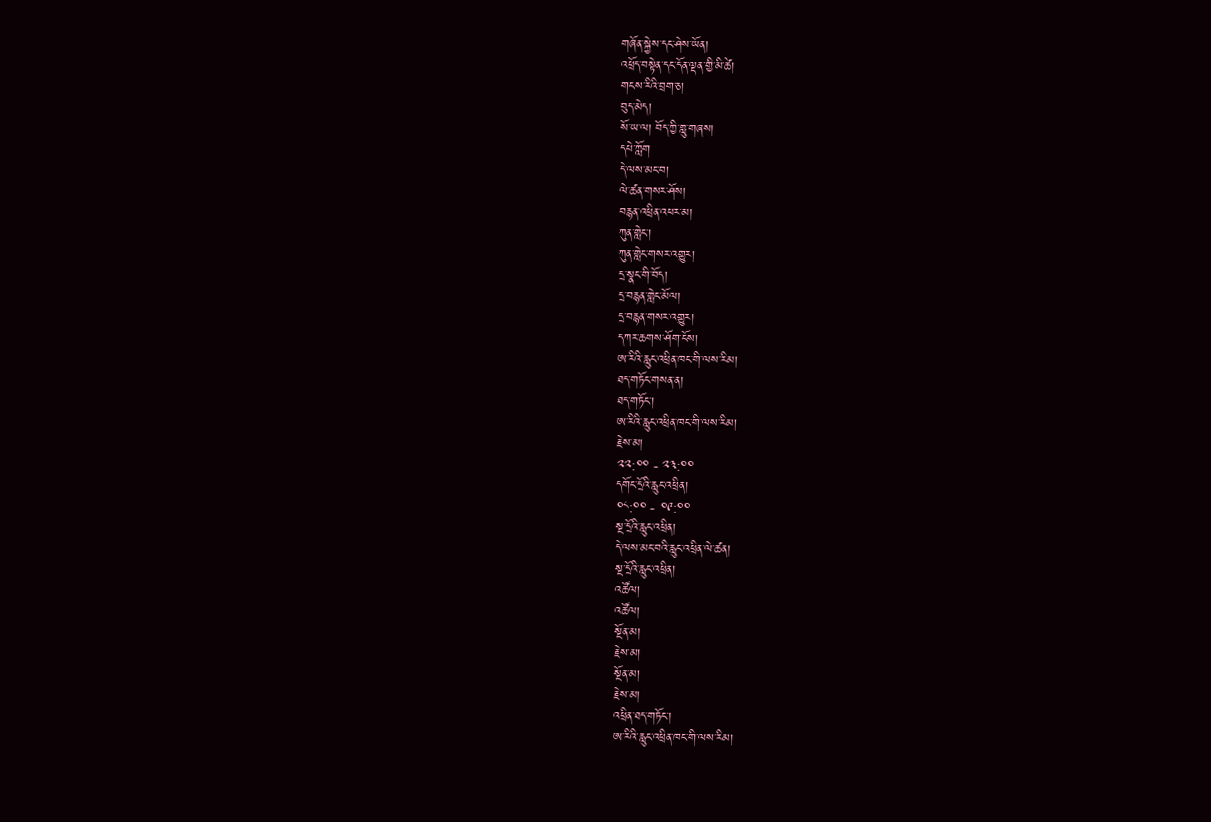གཞོན་སྐྱེས་དང་ཤེས་ཡོན།
འཕྲོད་བསྟེན་དང་དོན་ལྡན་གྱི་མི་ཚེ།
གངས་རིའི་བྲག་ཅ།
བུད་མེད།
སོ་ཡ་ལ། བོད་ཀྱི་གླུ་གཞས།
དཔེ་ཀློག
དེ་ལས་མང་བ།
ལེ་ཚན་གསར་ཤོས།
བརྙན་འཕྲིན་འཕར་མ།
ཀུན་གླེང་།
ཀུན་གླེང་གསར་འགྱུར།
དྲ་སྣང་གི་བོད།
དྲ་བརྙན་གླེང་མོལ།
དྲ་བརྙན་གསར་འགྱུར།
དཀར་ཆགས་ཤོག་ངོས།
ཨ་རིའི་རླུང་འཕྲིན་ཁང་གི་ལས་རིམ།
ཐད་གཏོང་གསན་ན།
ཐད་གཏོང་།
ཨ་རིའི་རླུང་འཕྲིན་ཁང་གི་ལས་རིམ།
རྗེས་མ།
༢༢:༠༠ - ༢༣:༠༠
དགོང་དྲོའི་རླུང་འཕྲིན།
༠༨:༠༠ - ༠༩:༠༠
སྔ་དྲོའི་རླུང་འཕྲིན།
དེ་ལས་མང་བའི་རླུང་འཕྲིན་ལེ་ཚན།
སྔ་དྲོའི་རླུང་འཕྲིན།
འཚོལ།
འཚོལ།
སྔོན་མ།
རྗེས་མ།
སྔོན་མ།
རྗེས་མ།
འཕྲིན་ཐད་གཏོང་།
ཨ་རིའི་རླུང་འཕྲིན་ཁང་གི་ལས་རིམ།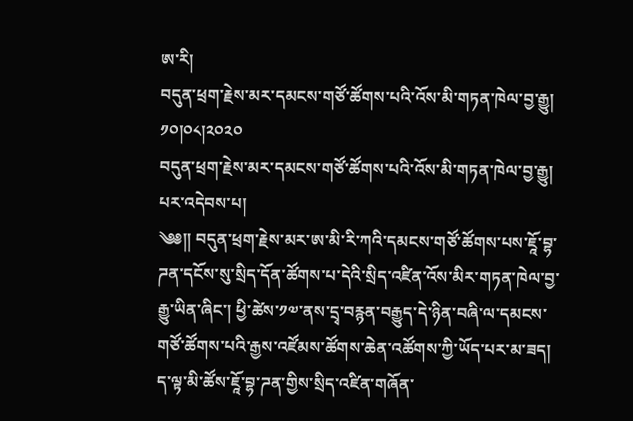ཨ་རི།
བདུན་ཕྲག་རྗེས་མར་དམངས་གཙོ་ཚོགས་པའི་འོས་མི་གཏན་ཁེལ་བྱ་རྒྱུ།
༡༠།༠༨།༢༠༢༠
བདུན་ཕྲག་རྗེས་མར་དམངས་གཙོ་ཚོགས་པའི་འོས་མི་གཏན་ཁེལ་བྱ་རྒྱུ།
པར་འདེབས་པ།
༄༅།། བདུན་ཕྲག་རྗེས་མར་ཨ་མི་རི་ཀའི་དམངས་གཙོ་ཚོགས་པས་ཇཱོ་བྷ་ཌན་དངོས་སུ་སྲིད་དོན་ཚོགས་པ་དེའི་སྲིད་འཛིན་འོས་མིར་གཏན་ཁེལ་བྱ་རྒྱུ་ཡིན་ཞིང་། ཕྱི་ཚེས་༡༧་ནས་དྲྭ་བརྙན་བརྒྱུད་དེ་ཉིན་བཞི་ལ་དམངས་གཙོ་ཚོགས་པའི་རྒྱས་འཛོམས་ཚོགས་ཆེན་འཚོགས་ཀྱི་ཡོད་པར་མ་ཟད། ད་ལྟ་མི་ཚོས་ཇཱོ་བྷ་ཌན་གྱིས་སྲིད་འཛིན་གཞོན་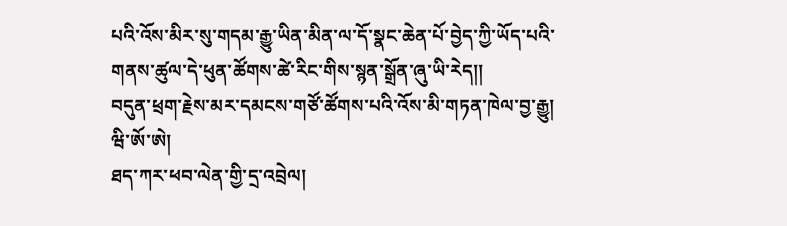པའི་འོས་མིར་སུ་གདམ་རྒྱུ་ཡིན་མིན་ལ་དོ་སྣང་ཆེན་པོ་བྱེད་ཀྱི་ཡོད་པའི་གནས་ཚུལ་དེ་ཕུན་ཚོགས་ཚེ་རིང་གིས་སྙན་སྒྲོན་ཞུ་ཡི་རེད།།
བདུན་ཕྲག་རྗེས་མར་དམངས་གཙོ་ཚོགས་པའི་འོས་མི་གཏན་ཁེལ་བྱ་རྒྱུ།
ཝི་ཨོ་ཨེ།
ཐད་ཀར་ཕབ་ལེན་གྱི་དྲ་འབྲེལ།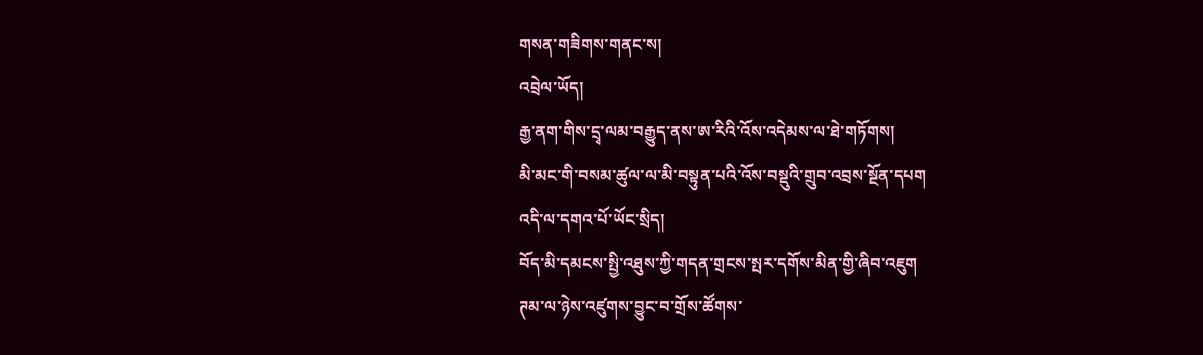གསན་གཟིགས་གནང་ས།
འབྲེལ་ཡོད།
རྒྱ་ནག་གིས་དྲྭ་ལམ་བརྒྱུད་ནས་ཨ་རིའི་འོས་འདེམས་ལ་ཐེ་གཏོགས།
མི་མང་གི་བསམ་ཚུལ་ལ་མི་བསྟུན་པའི་འོས་བསྡུའི་གྲུབ་འབྲས་སྔོན་དཔག
འདི་ལ་དགའ་པོ་ཡོང་སྲིད།
བོད་མི་དམངས་སྤྱི་འཐུས་ཀྱི་གདན་གྲངས་སྤར་དགོས་མིན་གྱི་ཞིབ་འཇུག
ཊམ་ལ་ཉེས་འཛུགས་བྱུང་བ་གྲོས་ཚོགས་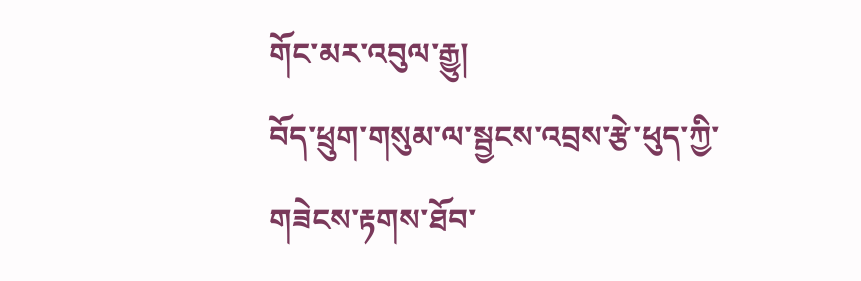གོང་མར་འབུལ་རྒྱུ།
བོད་ཕྲུག་གསུམ་ལ་སྦྱངས་འབྲས་རྩེ་ཕུད་ཀྱི་གཟེངས་རྟགས་ཐོབ་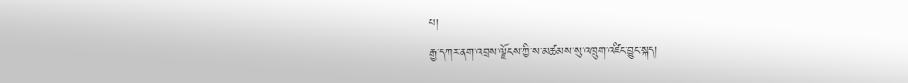པ།
རྒྱ་དཀར་ནག་འབྲས་ལྗོངས་ཀྱི་ས་མཚམས་སུ་འཁྲུག་འཛིང་བྱུང་སྐད།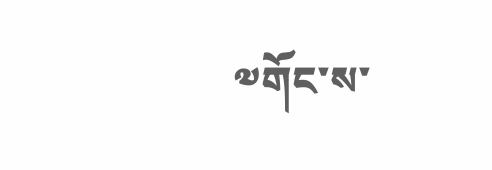༧གོང་ས་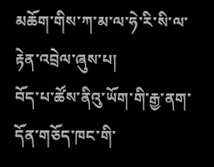མཆོག་གིས་ཀ་མ་ལ་ཧེ་རི་སི་ལ་རྟེན་འབྲེལ་ཞུས་པ།
བོད་པ་ཚོས་ནིའུ་ཡོག་གི་རྒྱ་ནག་དོན་གཅོད་ཁང་གི་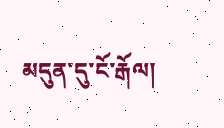མདུན་དུ་ངོ་རྒོལ།